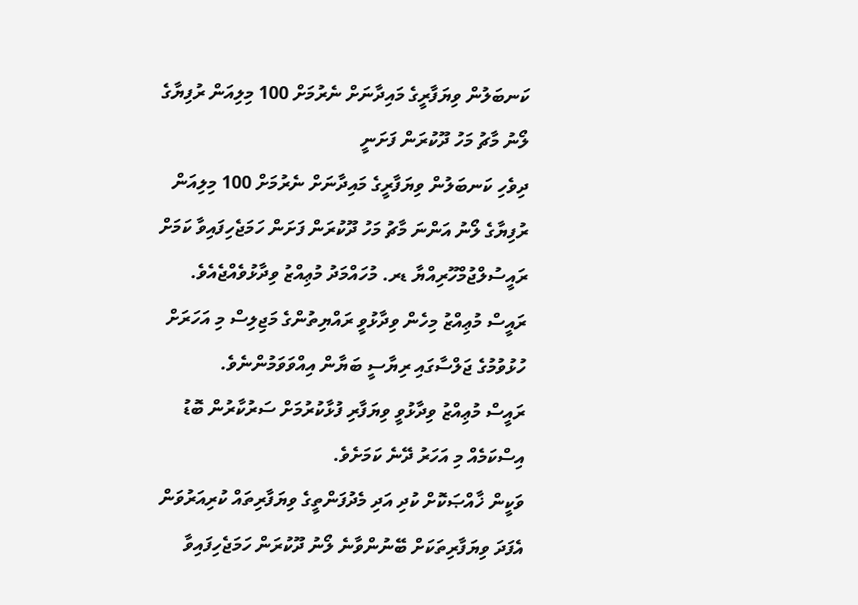ކަނބަލުން ވިޔަފާރީގެ މައިދާނަށް ނެރުމަށް 100 މިލިއަން ރުފިޔާގެ ލޯނު މާޗު މަހު ދޫކުރަން ފަށަނީ
ދިވެހި ކަނބަލުން ވިޔަފާރީގެ މައިދާނަށް ނެރުމަށް 100 މިލިއަން ރުފިޔާގެ ލޯނު އަންނަ މާޗު މަހު ދޫކުރަން ފަށަން ހަމަޖެހިފައިވާ ކަމަށް ރައީސުލްޖުމްހޫރިއްޔާ ޑރ. މުހައްމަދު މުޢިއްޒު ވިދާޅުވެއްޖެއެވެ.
ރައީސް މުޢިއްޒު މިހެން ވިދާޅުވީ ރައްޔިތުންގެ މަޖިލިސް މި އަހަރަށް ހުޅުވުމުގެ ޖަލްސާގައި ރިޔާސީ ބަޔާން އިއްވަވަމުންނެވެ.
ރައީސް މުޢިއްޒު ވިދާޅުވީ ވިޔަފާރި ފުޅާކުރުމަށް ސަރުކާރުން ބޮޑު އިސްކަމެއް މި އަހަރު ދޭނެ ކަމަށެވެ.
ވަކީން ޚާއްޞަކޮށް ކުދި އަދި މެދުފަންތީގެ ވިޔަފާރިތައް ކުރިއަރުވަން އެފަދަ ވިޔަފާރިތަކަށް ބޭނުންވާނެ ލޯނު ދޫކުރަން ހަމަޖެހިފައިވާ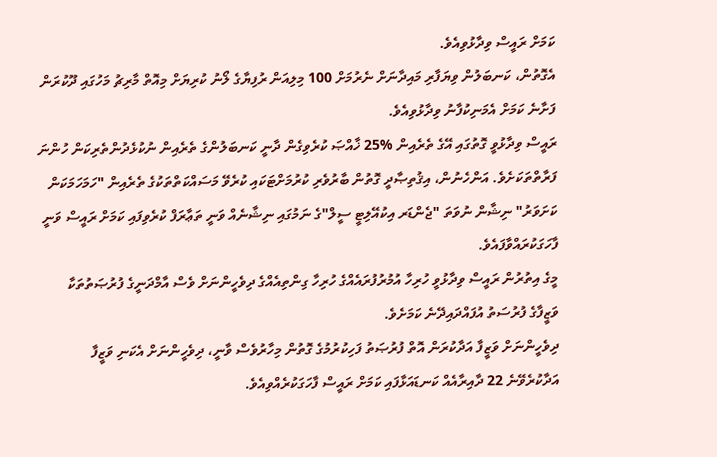ކަމަށް ރައީސް ވިދާޅުވިއެވެ.
އެގޮތުން، ކަނބަލުން ވިޔަފާރި މައިދާނަށް ނެރުމަށް 100 މިލިއަން ރުފިޔާގެ ލޯނު ކުރިޔަށް މިއޮތް މާރިޗު މަހުގައި ދޫކުރަން ފަށާނެ ކަމަށް އެމަނިކުފާނު ވިދާޅުވިއެވެ.
ރައީސް ވިދާޅުވީ ގޮތުގައި އޭގެ ތެރެއިން %25 ޚާއްޞަ ކުރެވިގެން ދާނީ ކަނބަލުންގެ ތެރެއިން ނުކުޅެދުންތެރިކަން ހުންނަ ފަރާތްތަކަށެވެ. އަންހެނުން، އިޤުތިޞާދީ ގޮތުން ބާރުވެރި ކުރުމަށްޓަކައި ކުރެވޭ މަސައްކަތްތަކުގެ ތެރެއިން "ހަމަހަމަކަން ކަށަވަރު" ނިޝާން ނުވަތަ "ޖެންޑަރ އިކުއޭލިޓީ ސީލް"ގެ ނަމުގައި ނިޝާނެއް ވަނީ ތަޢާރަފް ކުރެވިފައި ކަމަށް ރައީސް ވަނީ ފާހަގަކުރައްވާފައެވެ.
މީގެ އިތުރުން ރައީސް ވިދާޅުވީ ހުރިހާ އުމުރުފުރައެއްގެ ހުރިހާ ގިންތިއެއްގެ ދިވެހީންނަށް ވެސް އާމްދަނީގެ ފުރުޞަތުތަކާ ވަޒީފާގެ ފުރުސަތު އުފައްދައިދޭނެ ކަމަށެވެ.
ދިވެހީންނަށް ވަޒީފާ އަދާކުރަން އޮތް ފުރުޞަތު ފަހިކުރުމުގެ ގޮތުން މިހާރުވެސް ވާނީ، ދިވެހީންނަށް އެކަނި ވަޒީފާ އަދާކުރެވޭނެ 22 ދާއިރާއެއް ކަނޑައަޅާފައި ކަމަށް ރައީސް ފާހަގަކުރެއްވިއެވެ.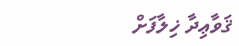ޤަވާޢިދާ ޚިލާފަށް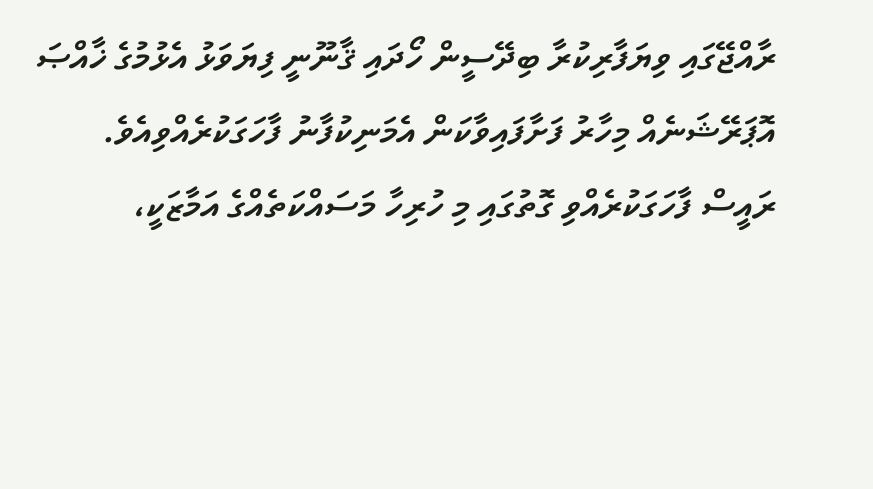ރާއްޖޭގައި ވިޔަފާރިކުރާ ބިދޭސީން ހޯދައި ޤާނޫނީ ފިޔަވަޅު އެޅުމުގެ ޚާއްޞަ އޮޕަރޭޝަނެއް މިހާރު ފަށާފައިވާކަން އެމަނިކުފާނު ފާހަގަކުރެއްވިއެވެ.
ރައީސް ފާހަގަކުރެއްވި ގޮތުގައި މި ހުރިހާ މަސައްކަތެއްގެ އަމާޒަކީ،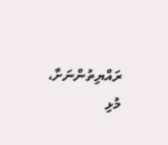ރައްޔިތުންނަށާ، މުޅި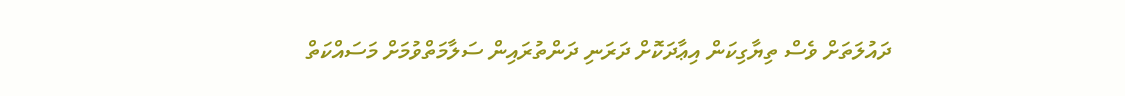ދައުލަތަށް ވެސް ތިޔާގިކަން އިޢާދަކޮށް ދަރަނި ދަންތުރައިން ސަލާމަތްވުމަށް މަސައްކަތް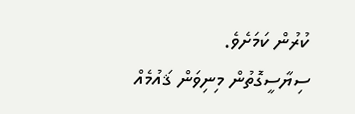ކުރުން ކަމަށެވެ.
ސިޔާސީގޮތުން މިނިވަން ޤައުމެއް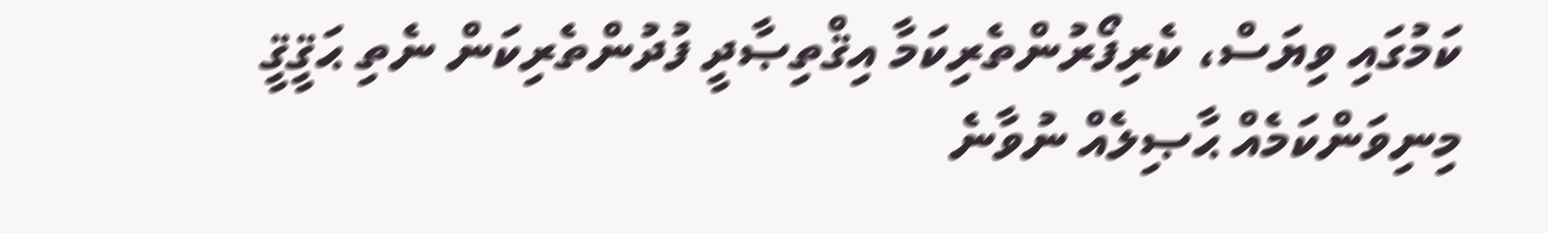ކަމުގައި ވިޔަސް، ކެރިފޯރުންތެރިކަމާ އިޤްތިޞާދީ ފުދުންތެރިކަން ނެތި ޙަޤީޤީ މިނިވަންކަމެއް ޙާޞިލެއް ނުވާނެ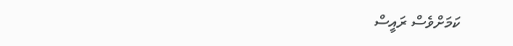ކަމަށްވެސް ރައީސް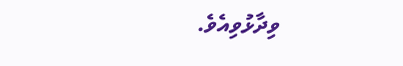ވިދާޅުވިއެވެ.